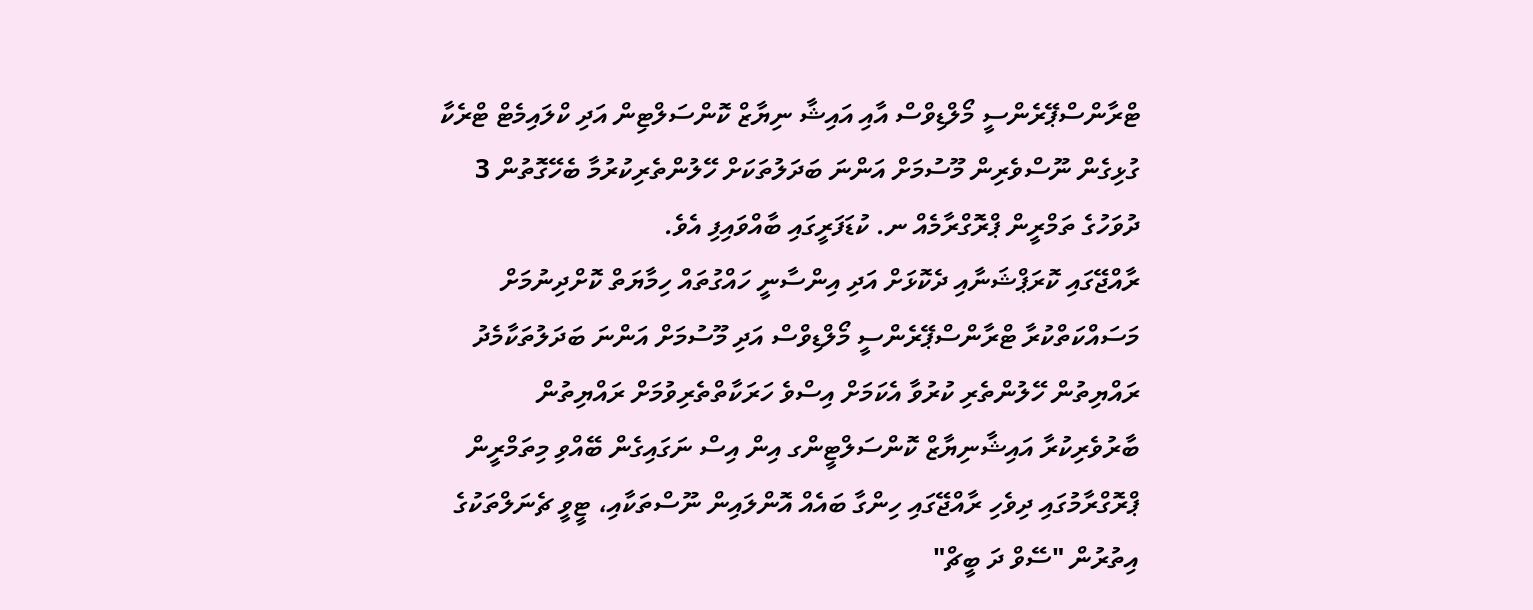ޓްރާންސްޕޭރެންސީ މޯލްޑިވްސް އާއި އައިޝާ ނިޔާޒް ކޮންސަލްޓިން އަދި ކްލައިމެޓް ޓްރެކާ ގުޅިގެން ނޫސްވެރިން މޫސުމަށް އަންނަ ބަދަލުތަކަށް ހޭލުންތެރިކުރުމާ ބެހޭގޮތުން 3 ދުވަހުގެ ތަމްރީން ޕްރޮގްރާމެއް ނ. ކުޑަފަރީގައި ބާއްވައިފި އެވެ.
ރާއްޖޭގައި ކޮރަޕްޝަނާއި ދެކޮޅަށް އަދި އިންސާނީ ހައްގުތައް ހިމާޔަތް ކޮށްދިނުމަށް މަސައްކަތްކުރާ ޓްރާންސްޕޭރެންސީ މޯލްޑިވްސް އަދި މޫސުމަށް އަންނަ ބަދަލުތަކާމެދު ރައްޔިތުން ހޭލުންތެރި ކުރުވާ އެކަމަށް އިސްވެ ހަރަކާތްތެރިވުމަށް ރައްޔިތުން ބާރުވެރިކުރާ އައިޝާނިޔާޒް ކޮންސަލްޓީންގ އިން އިސް ނަގައިގެން ބޭއްވި މިތަމްރީން ޕްރޮގްރާމުގައި ދިވެހި ރާއްޖޭގައި ހިންގާ ބައެއް އޮންލައިން ނޫސްތަކާއި، ޓީވީ ޗެނަލްތަކުގެ އިތުރުން "ސޭވް ދަ ބީޗް"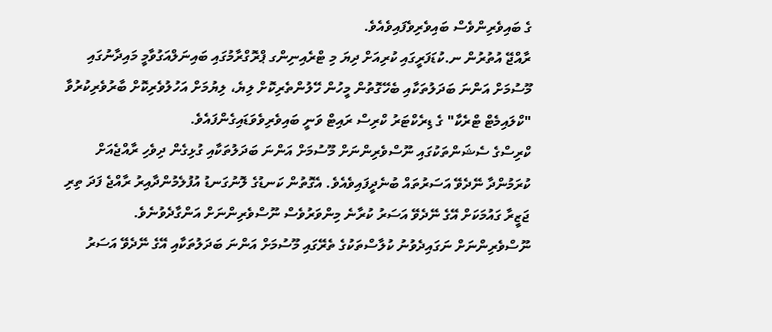ގެ ބައިވެރިންވެސް ބައިވެރިވެފައިވެއެވެ.
ރާއްޖޭ އުތުރުން ނ.ކުޑަފަރީގައި ކުރިއަށް ދިޔަ މި ޓްރެއިނިންގ ޕްރޮގްރާމުގައި ބައިނަލްއަގުވާމީ މައިދާނުގައި މޫސުމަށް އަންނަ ބަދަލުތަކާއި ބެހޭގޮތުން މީހުން ހޭލުންތެރިކޮށް ލިޔެ، ލިޔުމަށް އަހުލުވެރިކޮށް ބާރުވެރިކުރުވާ "ކްލައިމެޓް ޓްރެކާ" ގެ ޑިރެކްޓަރު ކްރިސް ރައިޓް ވަނީ ބައިވެރިވެވަޑައިގެންފައެވެ.
ކްރިސްގެ ސެޝަންތަކުގައި ނޫސްވެރިންނަށް މޫސުމަށް އަންނަ ބަދަލުތަކާއި ގުޅިގެން ދިވެހި ރާއްޖެއަށް ކުރަމުންދާ ނޭދެވޭ އަސަރުތައް ބުނެދީފައިވެއެވެ. އެގޮތުން ކަނޑުގެ ލޮނުގަނޑު އުފުލެމުންދާއިރު ރާއްޖެ ފަދަ ތިރި ޖަޒީރާ ގައުމަކަށް އޭގެ ނޭދެވޭ އަސަރު ކުރާނެ މިންވަރުވެސް ނޫސްވެރިންނަށް އަންގާދެވުނެވެ.
ނޫސްވެރިންނަށް ނަގައިދެވުނު ކުލާސްތަކުގެ ތެރޭގައި މޫސުމަށް އަންނަ ބަދަލުތަކާއި އޭގެ ނޭދެވޭ އަސަރު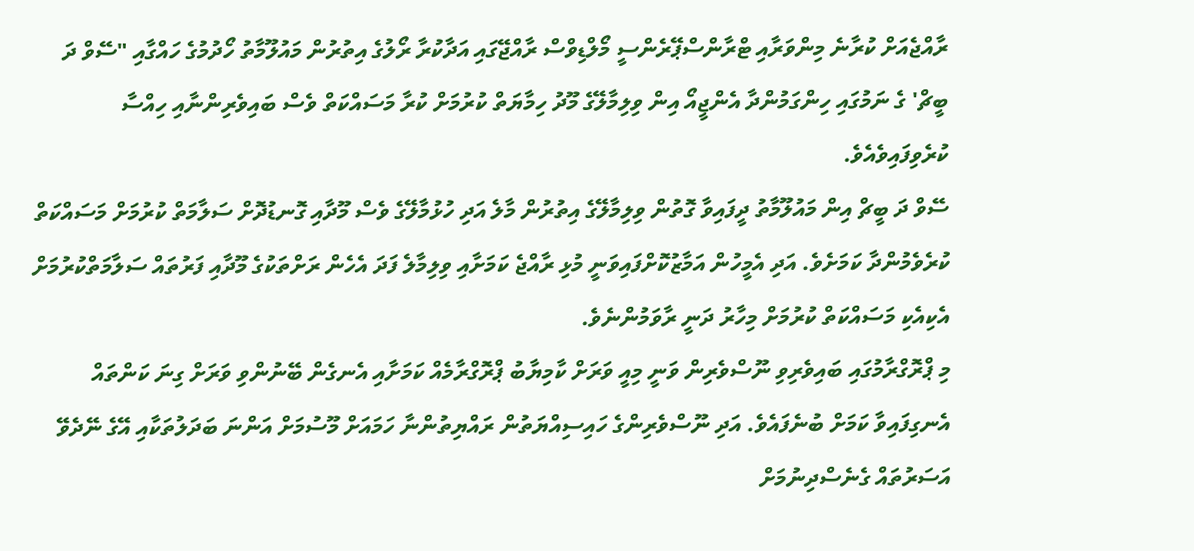ރާއްޖެއަށް ކުރާނެ މިންވަރާއި ޓްރާންސްޕޭރެންސީ މޯލްޑިވްސް ރާއްޖޭގައި އަދާކުރާ ރޯލުގެ އިތުރުން މައުލޫމާތު ހޯދުމުގެ ހައްގާއި "ސޭވް ދަ ބީޗް' ގެ ނަމުގައި ހިންގަމުންދާ އެންޖީއޯ އިން ވިލިމާލޭގެ މޫދު ހިމާޔަތް ކުރުމަށް ކުރާ މަސައްކަތް ވެސް ބައިވެރިންނާއި ހިއްސާ ކުރެވިފައިވެއެވެ.
ސޭވް ދަ ބީޗް އިން މައުލޫމާތު ދީފައިވާ ގޮތުން ވިލިމާލޭގެ އިތުރުން މާލެ އަދި ހުޅުމާލޭގެ ވެސް މޫދާއި ގޮނޑުދޮށް ސަލާމަތް ކުރުމަށް މަސައްކަތް ކުރެވެމުންދާ ކަމަށެވެ. އަދި އެމީހުން އަމާޒުކޮށްފައިވަނީ މުޅި ރާއްޖެ ކަމަށާއި ވިލިމާލެ ފަދަ އެހެން ރަށްތަކުގެ މޫދާއި ފަރުތައް ސަލާމަތްކުރުމަށް އެކިއެކި މަސައްކަތް ކުރުމަށް މިހާރު ދަނީ ރާވަމުންނެވެ.
މި ޕްރޮގްރާމުގައި ބައިވެރިވި ނޫސްވެރިން ވަނީ މިއީ ވަރަށް ކާމިޔާބު ޕްރޮގްރާމެއް ކަމަށާއި އެނގެން ބޭނުންވި ވަރަށް ގިނަ ކަންތައް އެނގިފައިވާ ކަމަށް ބުނެފައެވެ. އަދި ނޫސްވެރިންގެ ހައިސިއްޔަތުން ރައްޔިތުންނާ ހަމައަށް މޫސުމަށް އަންނަ ބަދަލުތަކާއި އޭގެ ނޭދެވޭ އަސަރުތައް ގެނެސްދިނުމަށް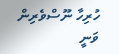ހުރިހާ ނޫސްވެރިން ވަނީ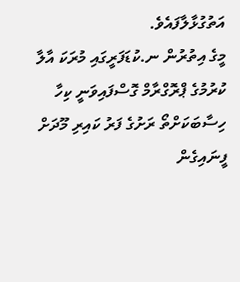އަތުގުޅާލާފައެވެ.
މީގެ އިތުރުން ނ.ކުޑަފަރީގައި މުރަކަ އާލާ ކުރުމުގެ ޕްރޮގްރާމް ގޮސްފައިވަނީ ކިހާ ހިސާބަކަށްތޯ ރަށުގެ ފަރު ކައިރި މޫދަށް ފީނައިގެން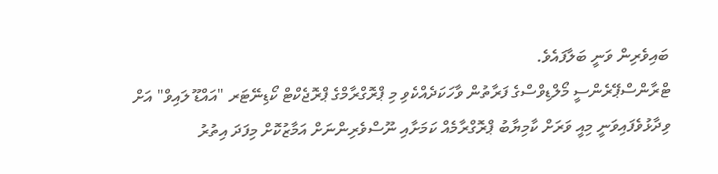ބައިވެރިން ވަނީ ބަލާފައެވެ.
ޓްރާންސްޕޭރެންސީ މޯލްޑިވްސްގެ ފަރާތުން ވާހަކަދެއްކެވި މި ޕްރޮގްރާމްގެ ޕްރޮޖެކްޓް ކޯޑިނޭޓަރ "އައްޑޫ ލައިވް" އަށް ވިދާޅުވެފައިވަނީ މިއީ ވަރަށް ކާމިޔާބު ޕްރޮގްރާމެއް ކަމަށާއި ނޫސްވެރިންނަށް އަމާޒުކޮށް މިފަދަ އިތުރު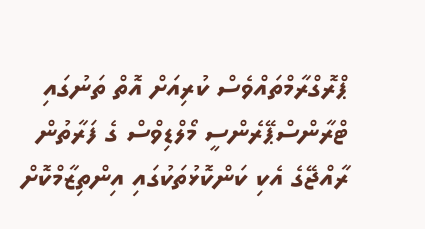ޕްރޮގްރާމްތައްވެސް ކުރިއަށް އޮތް ތަނުގައި ޓްރާންސްޕޭރެންސީ މޯލްޑިވްސް ގެ ފަރާތުން ރާއްޖޭގެ އެކި ކަންކޮޅުތަކުގައި އިންތިޒާމްކޮށް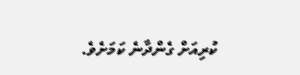ކުރިއަށް ގެންދާނެ ކަމަށެވެ.